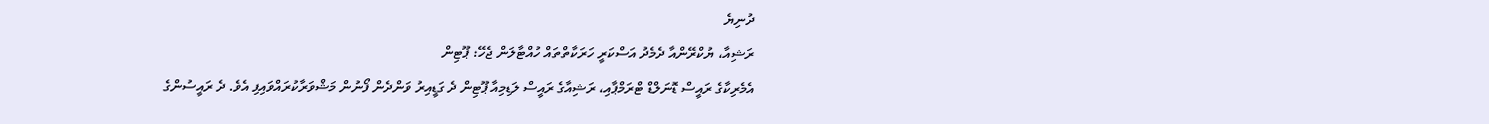ދުނިޔެ
ރަޝިއާ، ޔުކްރޭންއާ ދެމެދު އަސްކަރީ ހަރަކާތްތައް ހުއްޓާލަން ޖެހޭ: ޕޫޓިން
އެމެރިކާގެ ރައީސް ޑޮނަލްޑް ޓްރަމްޕާއި، ރަޝިއާގެ ރައީސް ލަޑިމިއާ ޕޫޓިން ދެ ގަޑީއިރު ވަންދެން ފޯނުން މަޝްވަރާކުރައްވައިފި އެވެ. ދެ ރައީސުންގެ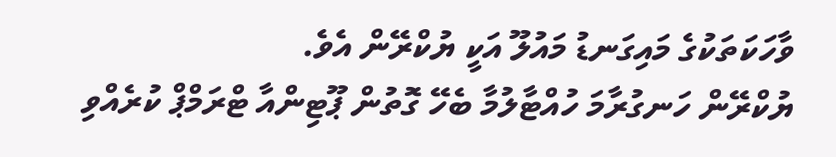ވާހަކަތަކުގެ މައިގަނޑު މައުލޫ އަކީ ޔުކްރޭން އެވެ.
ޔުކްރޭން ހަނގުރާމަ ހުއްޓާލުމާ ބެހޭ ގޮތުން ޕޫޓިންއާ ޓްރަމްޕް ކުރެއްވި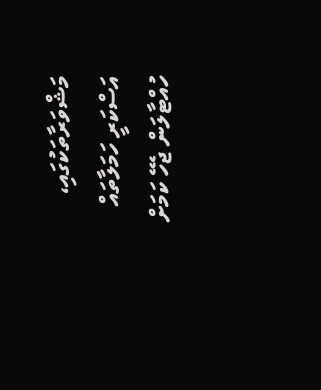މަޝްވަރާތަކުގައި، އަސްކަރީ ހަމަލާތައް ހުއްޓާލަން ޖެހޭ ކަމަށް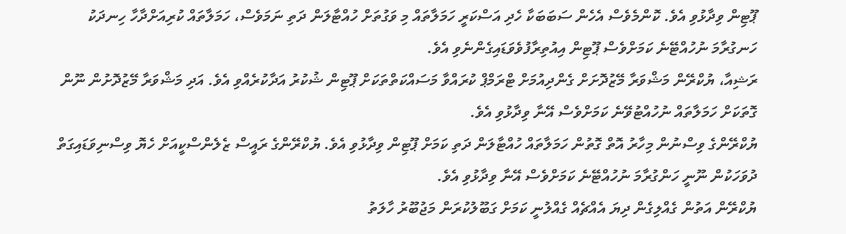ޕޫޓިން ވިދާޅުވި އެވެ. ކޮންމެވެސް އެހެން ސަބަބަކާ ހެދި އަސްކަރީ ހަމަލާތައް މި ވަގުތަށް ހުއްޓާލަން ދަތި ނަމަވެސް، ހަމަލާތައް ކުރިއަށްދާހާ ހިނދަކު ހަނގުރާމަ ނުހުއްޓޭނެ ކަމަށްވެސް ޕޫޓިން އިއުތިރާފުވެވަޑައިގެންނެވި އެވެ.
ރަޝިއާ، ޔުކްރޭން މަޝްވަރާ މޭޒުދޮށަށް ގެންދިއުމަށް ޓްރަމްޕް ކުރައްވާ މަސައްކަތްތަކަށް ޕޫޓިން ޝުކުރު އަދާކުރެއްވި އެވެ. އަދި މަޝްވަރާ މޭޒުދޮށުން ނޫން ގޮތަކަށް ހަމަލާތައް ނުހުއްޓުވޭނެ ކަމަށްވެސް އޭނާ ވިދާޅުވި އެވެ.
ޔުކްރޭންގެ ވިސްނުން މިހާރު އޮތް ގޮތުން ހަމަލާތައް ހުއްޓާލަން ދަތި ކަމަށް ޕޫޓިން ވިދާޅުވި އެވެ. ޔުކްރޭންގެ ރައީސް ޒެލެންސްކީއަށް ހެޔޮ ވިސްނިވަޑައިގަތް ދުވަހަކުން ނޫނީ ހަންގުރާމަ ނުހުއްޓޭނެ ކަމަށްވެސް އޭނާ ވިދާޅުވި އެވެ.
ޔުކްރޭން އަތުން ގެއްލިގެން ދިޔަ އެއްޗެއް ގެއްލުނީ ކަމަށް ގަބޫލުކުރަން މަޖުބޫރު ހާލަތު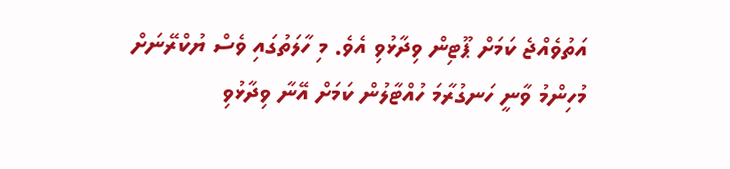އަތުވެއްޖެ ކަމަށް ޕޫޓިން ވިދާޅުވި އެވެ. މި ހާލަތުގައި ވެސް ޔުކްރޭނަށް މުހިންމު ވާނީ ހަނގުރާމަ ހުއްޓާލުން ކަމަށް އޭނާ ވިދާޅުވި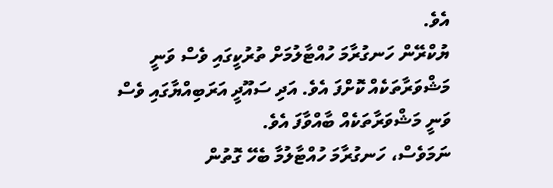އެވެ.
ޔުކްރޭން ހަނގުރާމަ ހުއްޓާލުމަށް ތުރުކީގައި ވެސް ވަނީ މަޝްވަރާތަކެއް ކޮށްފަ އެވެ. އަދި ސައޫދީ އަރަބިއްޔާގައި ވެސް ވަނީ މަޝްވަރާތަކެއް ބާއްވާފަ އެވެ.
ނަމަވެސް، ހަނގުރާމަ ހުއްޓާލުމާ ބެހޭ ގޮތުން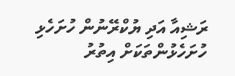ރަޝިއާ އަދި ޔުކްރޭނުން ހުށަހެޅި ހުށަހެޅުންތަކަށް އިތުރު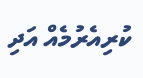ކުރިއެރުމެއް އަދި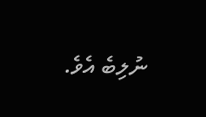ނުލިބެ އެވެ.